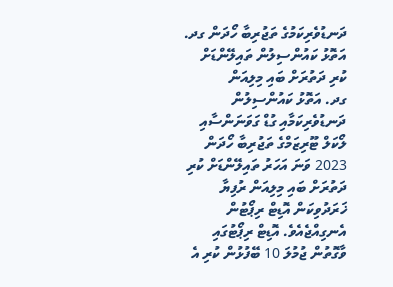ދަނޑުވެރިކަމުގެ ތަޖުރިބާ ހޯދަން ގދ. އަތޮޅު ކައުންސިލުން ތައިލޭންޑަށް ކުރި ދަތުރަށް ބައި މިލިއަން
ގދ. އަތޮޅު ކައުންސިލުން ދަނޑުވެރިކަމާއި ގުޑް ގަވަނަންސާއި ލޯކަލް ޓޫރިޒަމްގެ ތަޖުރިބާ ހޯދަން 2023 ވަނަ އަހަރު ތައިލޭންޑަށް ކުރި ދަތުރަށް ބައި މިލިއަން ރުފިޔާ ޚަރަދުވިކަން އޮޑިޓް ރިޕޯޓުން އެނގިއްޖެއެވެ. އޮޑިޓް ރިޕޯޓުގައި ވާގޮތުން ޖުމުލަ 10 ބޭފުޅުން ކުރި އެ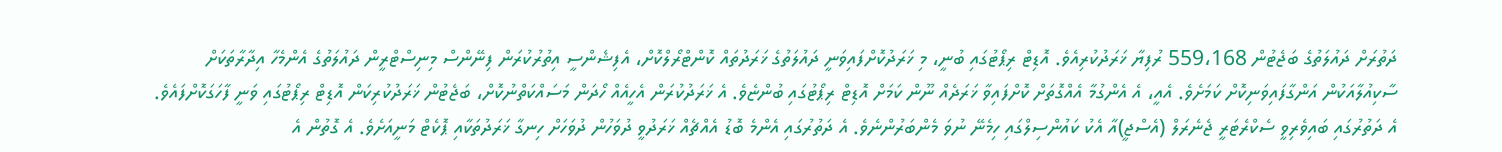ދަތުރަށް ދައުލަތުގެ ބަޖެޓުން 559،168 ރުފިޔާ ޚަރަދުކުރިއެވެ. އޮޑިޓް ރިޕޯޓުގައި ބުނީ، މި ޚަރަދުކޮށްފައިވަނީ ދައުލަތުގެ ޚަރަދުތައް ކޮންޓްރޯލްކޮށް، އެފިޝެންސީ އިތުރުކުރަން ފިނޭންސް މިނިސްޓްރީން ދައުލަތުގެ އެންމެހާ އިދާރާތަކަށް ސާކިއުލާއަކުން އަންގާފައިވަނިކޮށް ކަމަށެވެ. އެއީ، އެ އެންގުމާ އެއްގޮތަށް ކޮށްފައިވާ ޚަރަދެއް ނޫން ކަމަށް އޮޑިޓް ރިޕޯޓުގައި ބުންޏެވެ. އެ ޚަރަދުކުރަން އެހީއެއް ހޯދަން މަސައްކަތްނުކޮށް، ބަޖެޓުން ޚަރަދުކުރިކަން އޮޑިޓް ރިޕޯޓުގައި ވަނީ ފާހަގަކޮށްފައެވެ. އެ ދަތުރުގައި ބައިވެރިވީ ސެކްރެޓަރީ ޖެނެރަލް (އެސްޖީ)އާ އެކު ކައުންސިލްގައި ހިމެނޭ ނުވަ މެންބަރުންނެވެ. އެ ދަތުރުގައި އެންމެ ބޮޑު އެއްޗެއް ޚަރަދުވީ ދުވަހުން ދުވަހަށް ހިނގާ ޚަރަދުތަކާއި ޕޮކެޓް މަނީއަށެވެ. އެ ގޮތުން އެ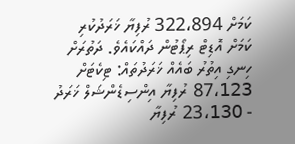ކަމަށް 322،894 ރުފިޔާ ޚަރަދުކުރި ކަމަށް އޮޑިޓް ރިޕޯޓުން ދައްކައެވެ. ދަތުރަށް ހިނގި އިތުރު ބައެއް ޚަރަދުތައް: ޓިކެޓަށް 87،123 ރުފިޔާ އިންސިޑެންޝަލް ޚަރަދު - 23،130 ރުފިޔާ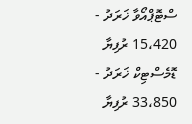ސްޓޮޕްއޯވާ ޚަރަދު - 15،420 ރުފިޔާ ޑޮމެސްޓިކް ޚަރަދު - 33،850 ރުފިޔާ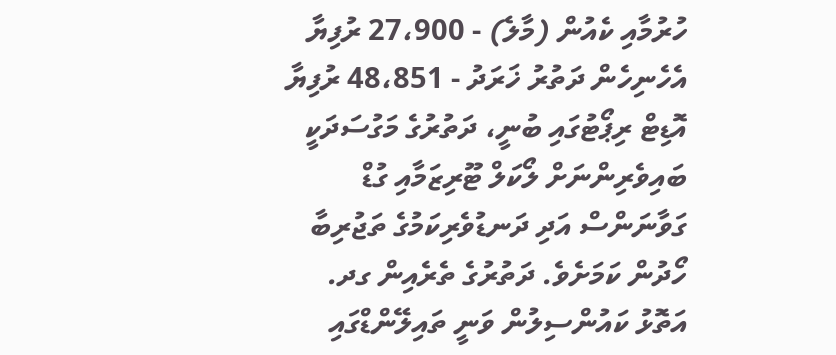ހުރުމާއި ކެއުން (މާލެ) - 27،900 ރުފިޔާ އެހެނިހެން ދަތުރު ޚަރަދު - 48،851 ރުފިޔާ އޮޑިޓް ރިޕޯޓުގައި ބުނީ، ދަތުރުގެ މަގުސަދަކީ ބައިވެރިންނަށް ލޯކަލް ޓޫރިޒަމާއި ގުޑް ގަވާނަންސް އަދި ދަނޑުވެރިކަމުގެ ތަޖުރިބާ ހޯދުން ކަމަށެވެ. ދަތުރުގެ ތެރެއިން ގދ. އަތޮޅު ކައުންސިލުން ވަނީ ތައިލޭންޑްގައި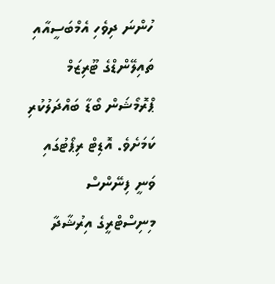ހުންނަ ދިވެހި އެމްބަސީއާއި ތައިލޭންޑްގެ ޓޫރިޒަމް ޕްރޮމޯޝަން ބޯޑާ ބައްދަލުކުރި ކަމަށެވެ. އޮޑިޓް ރިޕޯޓުގައި ވަނީ ފިނޭންސް މިނިސްޓްރީގެ އިރުޝާދާ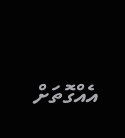އެއްގޮތަށް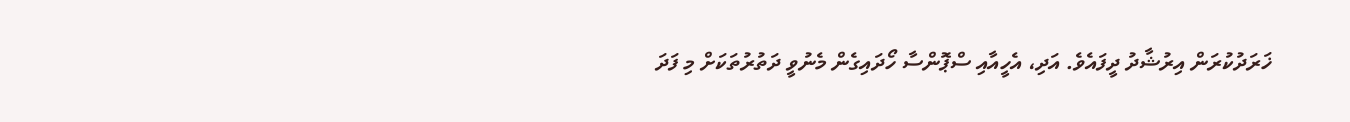ޚަރަދުކުރަން އިރުޝާދު ދީފައެވެ. އަދި، އެހީއާއި ސްޕޮންސާ ހޯދައިގެން މެނުވީ ދަތުރުތަކަށް މި ފަދަ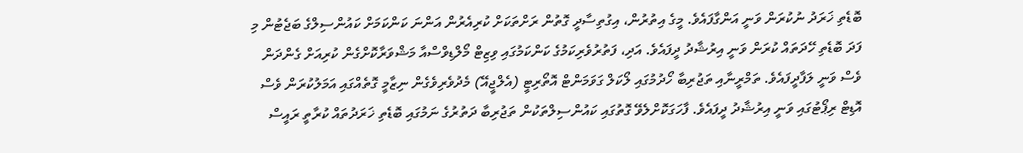ބޮޑެތި ޚަރަދު ނުކުރަން ވަނީ އަންގާފައެވެ. މީގެ އިތުރުން، އިގުތިސާދީ ގޮތުން ރަށްތަކަށް ކުރިއެރުން އަންނަ ކަންކަމަށް ކައުންސިލްގެ ބަޖެޓުން މި ފަދަ ބޮޑެތި ހޭދަތައް ކުރަން ވަނީ އިރުޝާދު ދީފައެވެ. އަދި، ފަތުރުވެރިކަމުގެ ކަންކަމުގައި ވިޒިޓް މޯލްޑިވްސްއާ މަޝްވަރާކޮށްގެން ކުރިއަށް ގެންދަން ވެސް ވަނީ ލަފާދީފައެވެ. ތަމްރީނާއި ތަޖުރިބާ ހޯދުމުގައި ލޯކަލް ގަވަމަންޓް އޮތޯރިޓީ (އެލްޖީއޭ) މެދުވެރިވެގެން ނިޒާމީ ގޮތެއްގައި އަމަލުކުރަން ވެސް އޮޑިޓް ރިޕޯޓުގައި ވަނީ އިރުޝާދު ދީފައެވެ. ފާހަގަކޮށްލެވޭ ގޮތުގައި ކައުންސިލްތަކުން ތަޖުރިބާ ދަތުރުގެ ނަމުގައި ބޮޑެތި ޚަރަދުތައް ކުރާތީ ރައީސް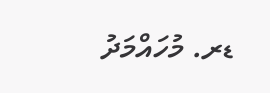ޑރ. މުހައްމަދު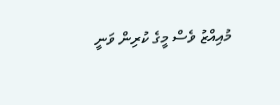މުއިއްޒު ވެސް މީގެ ކުރިން ވަނީ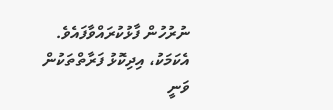ނުރުހުން ފާޅުކުރައްވާފައެވެ. އެކަމަކު، އިދިކޮޅު ފަރާތްތަކުން ވަނީ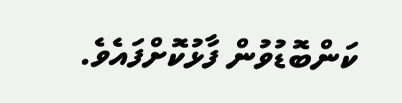ކަންބޮޑުވުން ފާޅުކޮށްފައެވެ.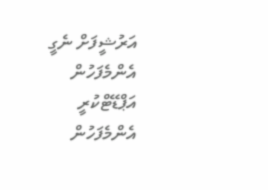އަރުޝީފަށް ނެގީ
އެންމެފަހުން އަޕްޑޭޓްކުރީ
އެންމެފަހުން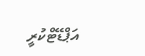އަޕްޑޭޓްކުރީ